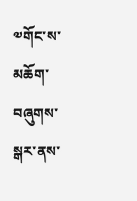༧གོང་ས་མཆོག་བཞུགས་སྒར་ནས་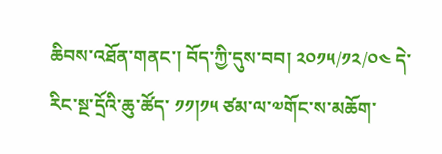ཆིབས་འཐོན་གནང་། བོད་ཀྱི་དུས་བབ། ༢༠༡༥/༡༢/༠༤ དེ་རིང་སྔ་དྲོའི་ཆུ་ཚོད་ ༡༡།༡༥ ཙམ་ལ་༧གོང་ས་མཆོག་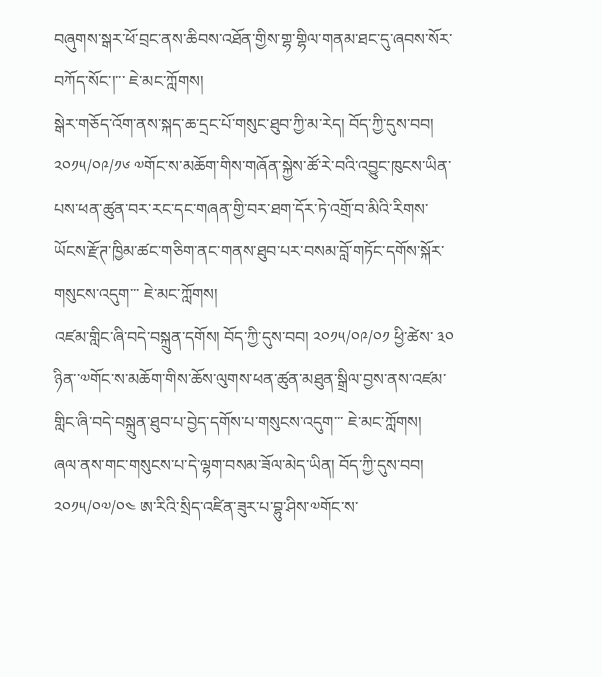བཞུགས་སྒར་ཕོ་བྲང་ནས་ཆིབས་འཐོན་གྱིས་གྷ་གྷིལ་གནམ་ཐང་དུ་ཞབས་སོར་བཀོད་སོང་།་་་ ཇེ་མང་ཀློགས།
སྒེར་གཅོད་འོག་ནས་སྐད་ཆ་དྲང་པོ་གསུང་ཐུབ་ཀྱི་མ་རེད། བོད་ཀྱི་དུས་བབ། ༢༠༡༥/༠༩/༡༦ ༧གོང་ས་མཆོག་གིས་གཞོན་སྐྱེས་ཚོ་རེ་བའི་འབྱུང་ཁུངས་ཡིན་པས་ཕན་ཚུན་བར་རང་དང་གཞན་གྱི་བར་ཐག་དོར་ཏེ་འགྲོ་བ་མིའི་རིགས་ཡོངས་རྫོཊ་ཁྱིམ་ཚང་གཅིག་ནང་གནས་ཐུབ་པར་བསམ་བློ་གཏོང་དགོས་སྐོར་གསུངས་འདུག་་་ ཇེ་མང་ཀློགས།
འཛམ་གླིང་ཞི་བདེ་བསྐྲུན་དགོས། བོད་ཀྱི་དུས་བབ། ༢༠༡༥/༠༩/༠༡ ཕྱི་ཚེས་ ༣༠ ཉིན་་༧གོང་ས་མཆོག་གིས་ཆོས་ལུགས་ཕན་ཚུན་མཐུན་སྒྲིལ་བྱས་ནས་འཛམ་གླིང་ཞི་བདེ་བསྐྲུན་ཐུབ་པ་བྱེད་དགོས་པ་གསུངས་འདུག་་་ ཇེ་མང་ཀློགས།
ཞལ་ནས་གང་གསུངས་པ་དེ་ལྷག་བསམ་ཟོལ་མེད་ཡིན། བོད་ཀྱི་དུས་བབ། ༢༠༡༥/༠༧/༠༤ ཨ་རིའི་སྲིད་འཛིན་ཟུར་པ་བྷུ་ཤིས་༧གོང་ས་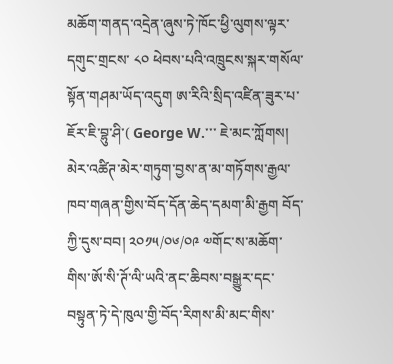མཆོག་གནད་འདྲེན་ཞུས་ཏེ་ཁོང་ཕྱི་ལུགས་ལྟར་དགུང་གྲངས་ ༨༠ ཕེབས་པའི་འཁྲུངས་སྐར་གསོལ་སྟོན་གཤམ་ཡོད་འདུག ཨ་རིའི་སྲིད་འཛིན་ཟུར་པ་ཇོར་ཇི་བྷུ་ཤི་( George W.་་་ ཇེ་མང་ཀློགས།
མེར་འཚིཊ་མེར་གཏུག་བྱས་ན་མ་གཏོགས་རྒྱལ་ཁབ་གཞན་གྱིས་བོད་དོན་ཆེད་དམག་མི་རྒྱག བོད་ཀྱི་དུས་བབ། ༢༠༡༥/༠༦/༠༩ ༧གོང་ས་མཆོག་གིས་ཨོ་སི་ཊོ་ལི་ཡའི་ནང་ཆིབས་བསྒྱུར་དང་བསྟུན་ཏེ་དེ་ཁུལ་གྱི་བོད་རིགས་མི་མང་གིས་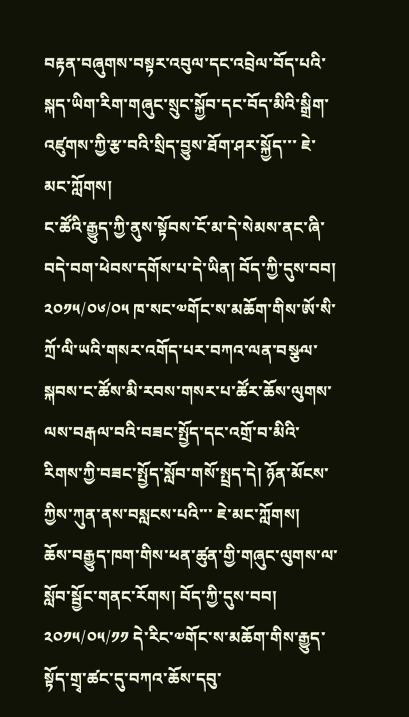བརྟན་བཞུགས་བསྟར་འབུལ་དང་འབྲེལ་བོད་པའི་སྐད་ཡིག་རིག་གཞུང་སྲུང་སྐྱོབ་དང་བོད་མིའི་སྒྲིག་འཛུགས་ཀྱི་རྩ་བའི་སྲིད་བྱུས་ཐོག་ཤར་སྐྱོད་་་ ཇེ་མང་ཀློགས།
ང་ཚོའི་རྒྱུད་ཀྱི་ནུས་སྟོབས་ངོ་མ་དེ་སེམས་ནང་ཞི་བདེ་བག་ཕེབས་དགོས་པ་དེ་ཡིན། བོད་ཀྱི་དུས་བབ། ༢༠༡༥/༠༦/༠༥ ཁ་སང་༧གོང་ས་མཆོག་གིས་ཨོ་སི་ཀྲོ་ལི་ཡའི་གསར་འགོད་པར་བཀའ་ལན་བསྩལ་སྐབས་ང་ཚོས་མི་རབས་གསར་པ་ཚོར་ཆོས་ལུགས་ལས་བརྒལ་བའི་བཟང་སྤྱོད་དང་འགྲོ་བ་མིའི་རིགས་ཀྱི་བཟང་སྤྱོད་སློབ་གསོ་སྤྲད་དེ། ཉོན་མོངས་ཀྱིས་ཀུན་ནས་བསླངས་པའི་་་ ཇེ་མང་ཀློགས།
ཆོས་བརྒྱུད་ཁག་གིས་ཕན་ཚུན་གྱི་གཞུང་ལུགས་ལ་སློབ་སྦྱོང་གནང་རོགས། བོད་ཀྱི་དུས་བབ། ༢༠༡༥/༠༥/༡༡ དེ་རིང་༧གོང་ས་མཆོག་གིས་རྒྱུད་སྟོད་གྲྭ་ཚང་དུ་བཀའ་ཆོས་དབུ་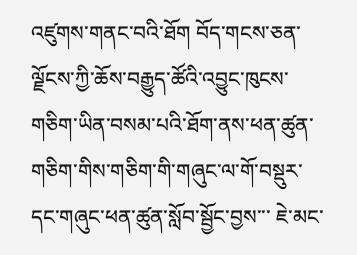འཛུགས་གནང་བའི་ཐོག བོད་གངས་ཅན་ལྗོངས་ཀྱི་ཆོས་བརྒྱུད་ཚོའི་འབྱུང་ཁུངས་གཅིག་ཡིན་བསམ་པའི་ཐོག་ནས་ཕན་ཚུན་གཅིག་གིས་གཅིག་གི་གཞུང་ལ་གོ་བསྡུར་དང་གཞུང་ཕན་ཚུན་སློབ་སྦྱོང་བྱས་་་ ཇེ་མང་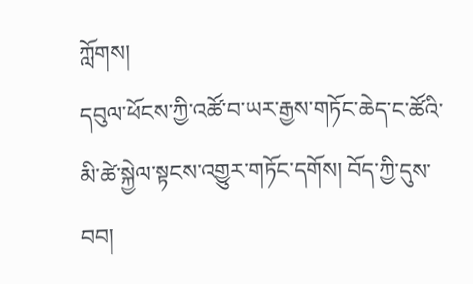ཀློགས།
དབུལ་ཕོངས་ཀྱི་འཚོ་བ་ཡར་རྒྱས་གཏོང་ཆེད་ང་ཚོའི་མི་ཚེ་སྐྱེལ་སྟངས་འགྱུར་གཏོང་དགོས། བོད་ཀྱི་དུས་བབ།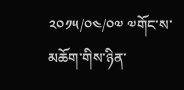༢༠༡༥/༠༤/༠༧ ༧གོང་ས་མཆོག་གིས་ཉིན་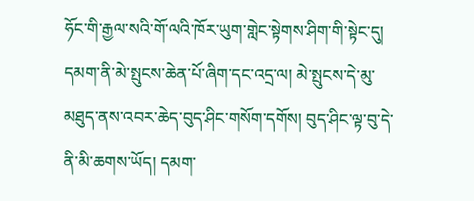ཧོང་གི་རྒྱལ་སའི་གོ་ལའི་ཁོར་ཡུག་གླེང་སྟེགས་ཤིག་གི་སྟེང་དུ། དམག་ནི་མེ་སྤུངས་ཆེན་པོ་ཞིག་དང་འདྲ་ལ། མེ་སྤུངས་དེ་མུ་མཐུད་ནས་འབར་ཆེད་བུད་ཤིང་གསོག་དགོས། བུད་ཤིང་ལྟ་བུ་དེ་ནི་མི་ཆགས་ཡོད། དམག་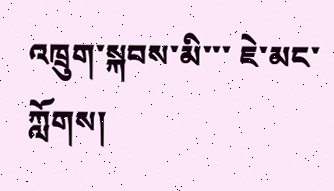འཁྲུག་སྐབས་མི་་་ ཇེ་མང་ཀློགས།